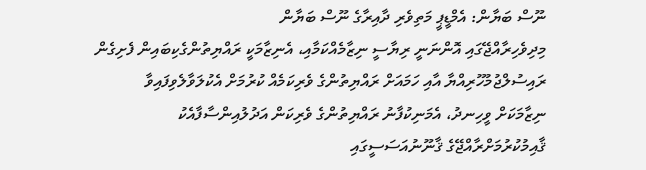ނޫސް ބަޔާން: އެމްޑީޕީ މަތިވެރި ދާއިރާގެ ނޫސް ބަޔާން
މިދިވެހިރާއްޖޭގައި އޮންނަނީ ރިޔާސީ ނިޒާމެއްކަމާއި، އެނިޒާމަކީ ރައްޔިތުންގެކިބައިން ފެށިގެން ރައިސުލްޖުމުހޫރިއްޔާ އާއި ހަމައަށް ރައްޔިތުންގެ ވެރިކަމެއް ކުރުމަށް އެކުލަވާލެވިފައިވާ ނިޒާމަކަށް ވީހިނދު، އެމަނިކުފާނު ރައްޔިތުންގެ ވެރިކަން އަދުލުއިންސާފާއެކު ޤާއިމުކުރުމަށްރާއްޖޭގެ ޤާނޫނުއަސަސީގައި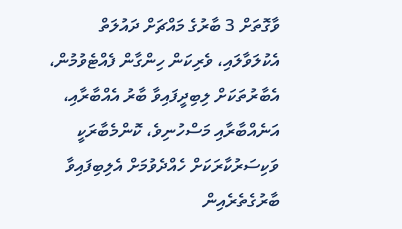ވާގޮތަށް 3 ބާރުގެ މައްޗަށް ދައުލަތް އެކުލަވާލައި، ވެރިކަން ހިންގާން ފެއްޓެވުމުން، އެބާރުތަކަށް ލިބިދީފައިވާ ބާރު އެއްބާރާއި، އަނެއްބާރާއި މަސްހުނިވެ، ކޮންމެބާރަކީ ވަކިސަރުކާރަކަށް ހެއްދެވުމަށް އެލިބިފައިވާ ބާރުގެތެރެއިން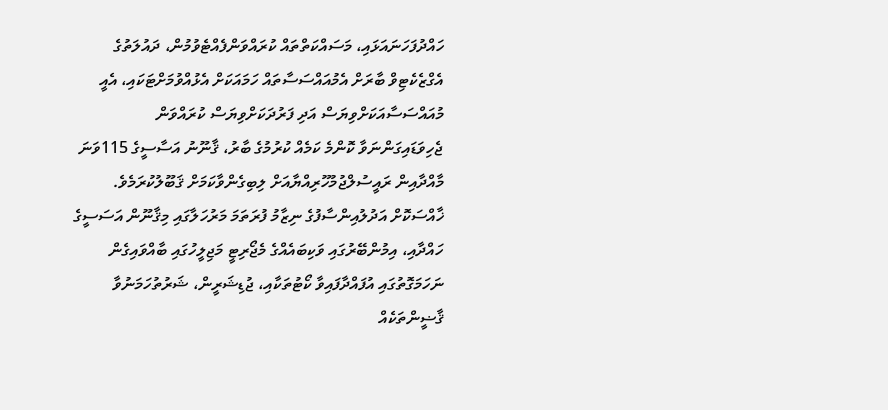ހައްދުފަހަނައަޅައި، މަސައްކަތްތައް ކުރައްވަންފެއްޓެވުމުން، ދައުލަތުގެ އެގްޒެކެޓިވް ބާރަށް އެމުއައްސަސާތައް ހަމައަކަށް އެޅުއްވުމަށްޓަކައި، އެއީ މުއައްސަސާއަކަށްވިޔަސް އަދި ފަރުދަކަށްވިޔަސް ކުރައްވަން ޖެހިވަޑައިގަންނަވާ ކޮންމެ ކަމެއް ކުރުމުގެ ބާރު، ޤާނޫނު އަސާސީގެ 115ވަނަ މާއްދާއިން ރައީސުލްޖުމުހޫރިއްޔާއަށް ލިބިގެންވާކަމަށް ޤަބޫލުކުރަމެވެ.
ޚާއްސަކޮށް އަދުލުއިންސާފުގެ ނިޒާމު ފުރަތަމަ މަރުހަލާގައި މިޤާނޫން އަސަސީގެ ހައްދާއި، އިމުންބޭރުގައި ވަކިބައެއްގެ މެޖޯރިޓީ މަޖިލީހުގައި ބާއްވައިގެން ނަހަމަގޮތުގައި އުފައްދާފައިވާ ކޯޓުތަކާއި، ޖުޑިޝަރީން، ޝަރުތުހަމަނުވާ ޤާޟީންތަކެއް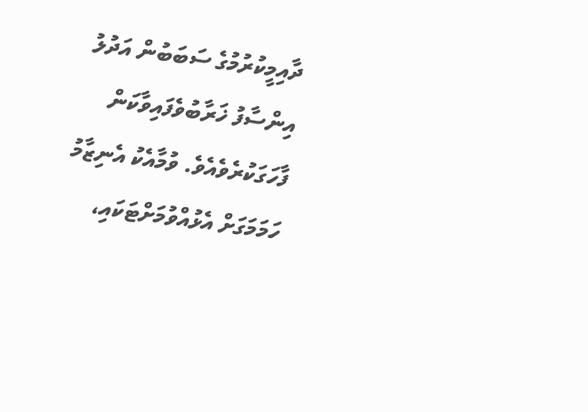ދާއިމީކުރުމުގެ ސަބަބުން އަދުލު އިންސާފު ޚަރާބުވެފައިވާކަން ފާހަގަކުރެވެއެވެ. ވުމާއެކު އެނިޒާމު ހަމަމަގަށް އެޅުއްވުމަށްޓަކައި،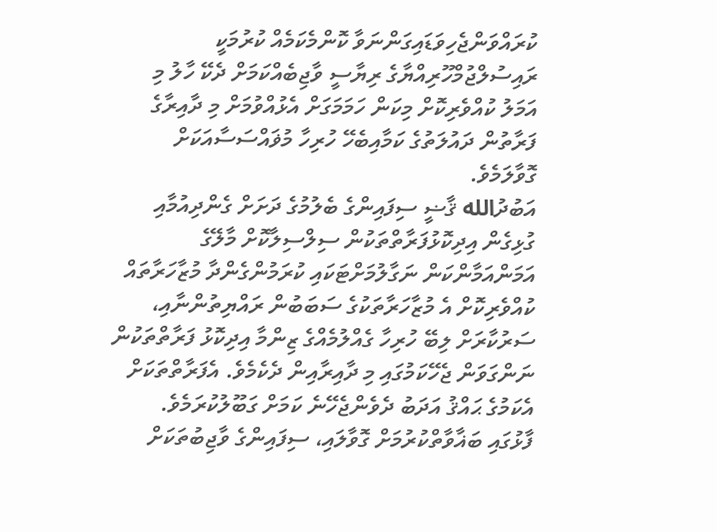ކުރައްވަންޖެހިވަޑައިގަންނަވާ ކޮންމެކަމެއް ކުރުމަކީ ރައިސުލްޖުމްހޫރިއްޔާގެ ރިޔާސީ ވާޖިބެއްކަމަށް ދެކޭ ހާލު މި އަމަލު ކުއްވެރިކޮށް މިކަން ހަމަމަގަށް އެޅުއްވުމަށް މި ދާއިރާގެ ފަރާތުން ދައުލަތުގެ ކަމާއިބެހޭ ހުރިހާ މުޥައްސަސާއަކަށް ގޮވާލަމެވެ.
އަބުދުالله ޤާޟީ ސިފައިންގެ ބެލުމުގެ ދަށަށް ގެންދިއުމާއި ގުޅިގެން އިދިކޮޅުފަރާތްތަކުން ސިލްސިލާކޮށް މާލޭގެ އަމަންއަމާންކަން ނަގާލުމަށްޓަކައި ކުރަމުންގެންދާ މުޒާހަރާތައް ކުއްވެރިކޮށް އެ މުޒާހަރާތަކުގެ ސަބަބުން ރައްޔިތުންނާއި، ސަރުކާރަށް ލިބޭ ހުރިހާ ގެއްލުމެއްގެ ޒިންމާ އިދިކޮޅު ފަރާތްތަކުން ނަންގަވަން ޖެހޭކަމުގައި މި ދާއިރާއިން ދެކެމެވެ. އެފަރާތްތަކަށް އެކަމުގެ ޙައްޤު އަދަބު ދެވެންޖެހޭނެ ކަމަށް ގަބޫލުކުރަމެވެ.
ފާޅުގައި ބަޣާވާތްކުރުމަށް ގޮވާލައި، ސިފައިންގެ ވާޖިބުތަކަށް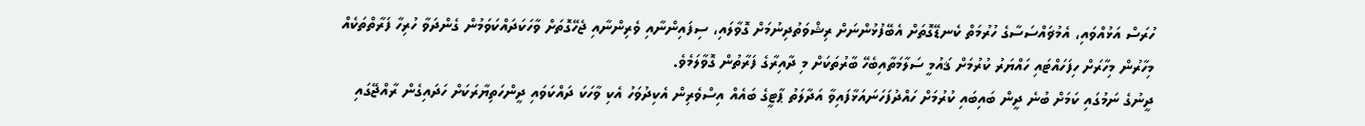ހުރަސް އަޅުއްވައި، އެމުޥައްސަސާގެ ހުރުމަތް ކެނޑޭގޮތަށް އެބޭފުޅުންނަށް ރިޝްވަތުދިނުމަށް ގޮވާލައި، ސިފައިންނާއި ވެރިންނާއި ޖެހޭގޮތަށް ވާހަކަދައްކަވަމުން ގެންދަވާ ހުރިހާ ފަރާތްތަކެއް މިހާރުން މިހާރަށް ހިފަހައްޓައި ހައްޔަރު ކުރުމަށް ޤައުމީ ސަލާމަތާއިބެހޭ ބާރުތަކަށް މި ދާއިރާގެ ފަރާތުން ގޮވާލަމެވެ.
ދީނުގެ ނަމުގައި ކަމަށް ބުނެ ދީން ބައިބައި ކުރުމަށް ހައްދުފަހަނައަޅާފައިވާ އަދާލަތު ޕާޓީގެ ބައެއް އިސްވެރިން އެކިދުވަހު އެކި ވާހަކަ ދައްކަވައި ދީންހަތިޔާރަކަށް ހަދައިގެން ރާއްޖޭގައި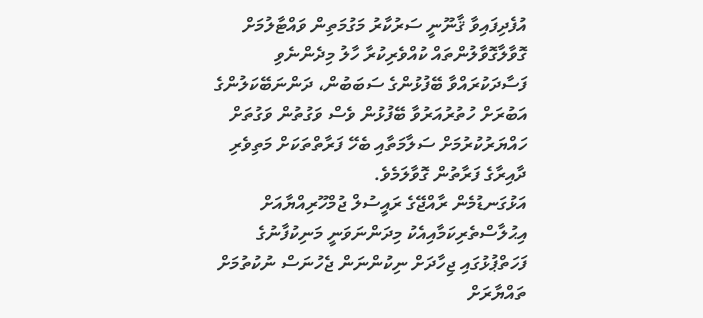އުފެދިފައިވާ ޤާނޫނީ ސަރުކާރު މަގުމަތިން ވައްޓާލުމަށް ގޮވާލާގޮވާލުންތައް ކުއްވެރިކުރާ ހާލު މިދެންނެވި ފަސާދަކުރައްވާ ބޭފުޅުންގެ ސަބަބުން، ދަންނަބޭކަލުންގެ އަބުރަށް ހުތުރުއަރުވާ ބޭފުޅުން ވެސް ވަގުތުން ވަގުތަށް ހައްޔަރުކުރުމަށް ސަލާމަތާއި ބެހޭ ފަރާތްތަކަށް މަތިވެރި ދާއިރާގެ ފަރާތުން ގޮވާލަމެވެ.
އަޅުގަނޑުމެން ރާއްޖޭގެ ރައީސުލް ޖުމްހޫރިއްޔާއަށް އިޙުލާސްތެރިކަމާއިއެކު މިދަންނަވަނީ މަނިކުފާނުގެ ފަހަތްޕުޅުގައި ޖިހާދަށް ނިކުންނަން ޖެހުނަސް ނުކުތުމަށް ތައްޔާރަށް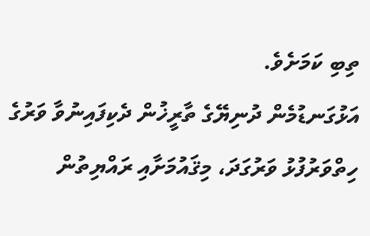ތިބި ކަމަށެވެ.
އަޅުގަނޑުމެން ދުނިޔޭގެ ތާރީޚުން ދެކިފައިނުވާ ވަރުގެ ހިތްވަރުފުޅު ވަރުގަދަ، މިޤައުމަށާއި ރައްޔިތުން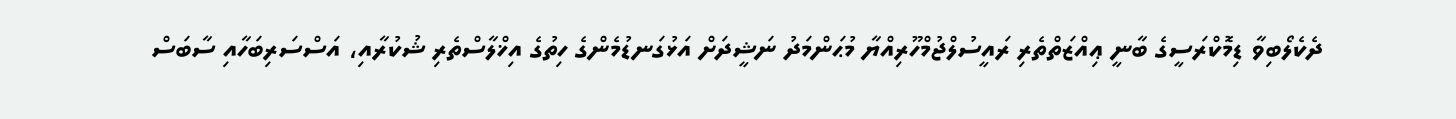ދެކެލޯބިވާ ޑިމޮކްރަސީގެ ބާނީ ޢިއްޒަތްތެރި ރައީސުލްޖުމްހޫރިއްޔާ މުޙަންމަދު ނަޝީދަށް އަޅުގަނޑުމެންގެ ހިތުގެ އިޚްލާސްތެރި ޝުކުރާއި، އަސްސަރިބަހާއި ސާބަސް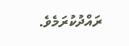ރައްދުކުރަމެވެ.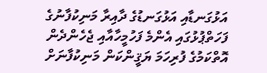އަޅުގަނޑާއި އަޅުގަނޑުގެ ދާއިރާ މަނިކުފާނުގެ ފަހަތްޕުޅުގައި އެންމެ ފަހުމީހާއާއި ޖެހެންދެން އޮތްކަމުގެ ފުރިހަމަ ޔަޤީންކަން މަނިކުފާނަށް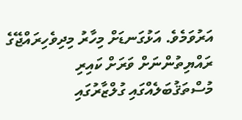އަރުވަމެވެ. އަޅުގަނޑަށް މިހާރު މިދިވެހިރައްޖޭގެ ރައްޔިތުންނަށް ވަރަށް ކައިރި މުސްތަޤުބަލެއްގައި ގުލްޒާރުގައި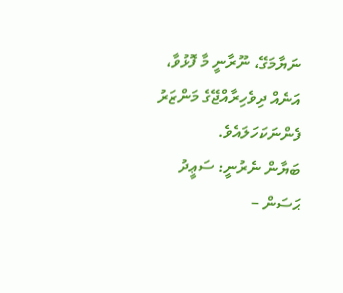ނަޔާމަގޭ، ނޫރާނީ މާ ފޮޅުވާ، އަނެއް ދިވެހިރާއްޖޭގެ މަންޒަރު ފެންނަކަހަލައެވެ.
ބަޔާން ނެރުނީ: ސަޢީދު ޙަސަން –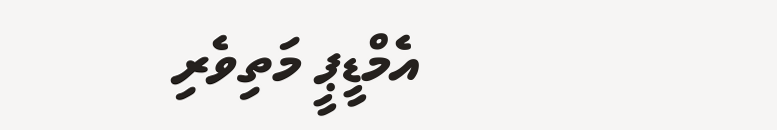އެމްޑީޕީ މަތިވެރި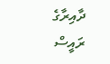ދާއިރާގެ ރައީސް